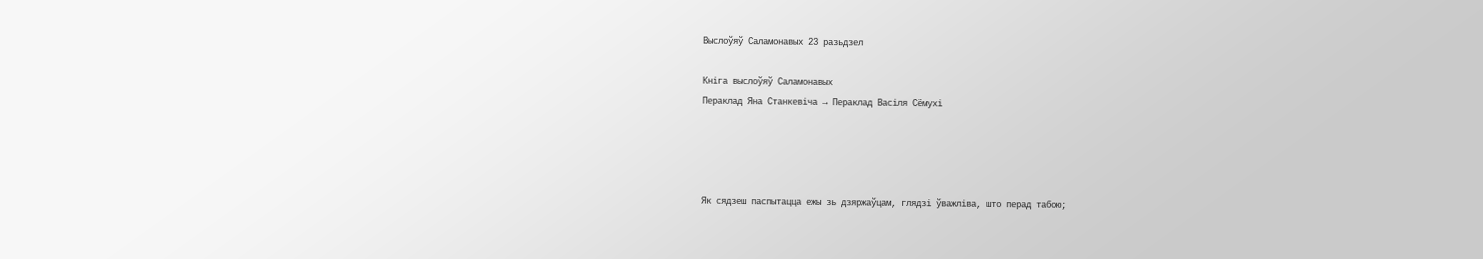Выслоўяў Саламонавых 23 разьдзел

Кніга выслоўяў Саламонавых
Пераклад Яна Станкевіча → Пераклад Васіля Сёмухі




Як сядзеш паспытацца ежы зь дзяржаўцам, глядзі ўважліва, што перад табою;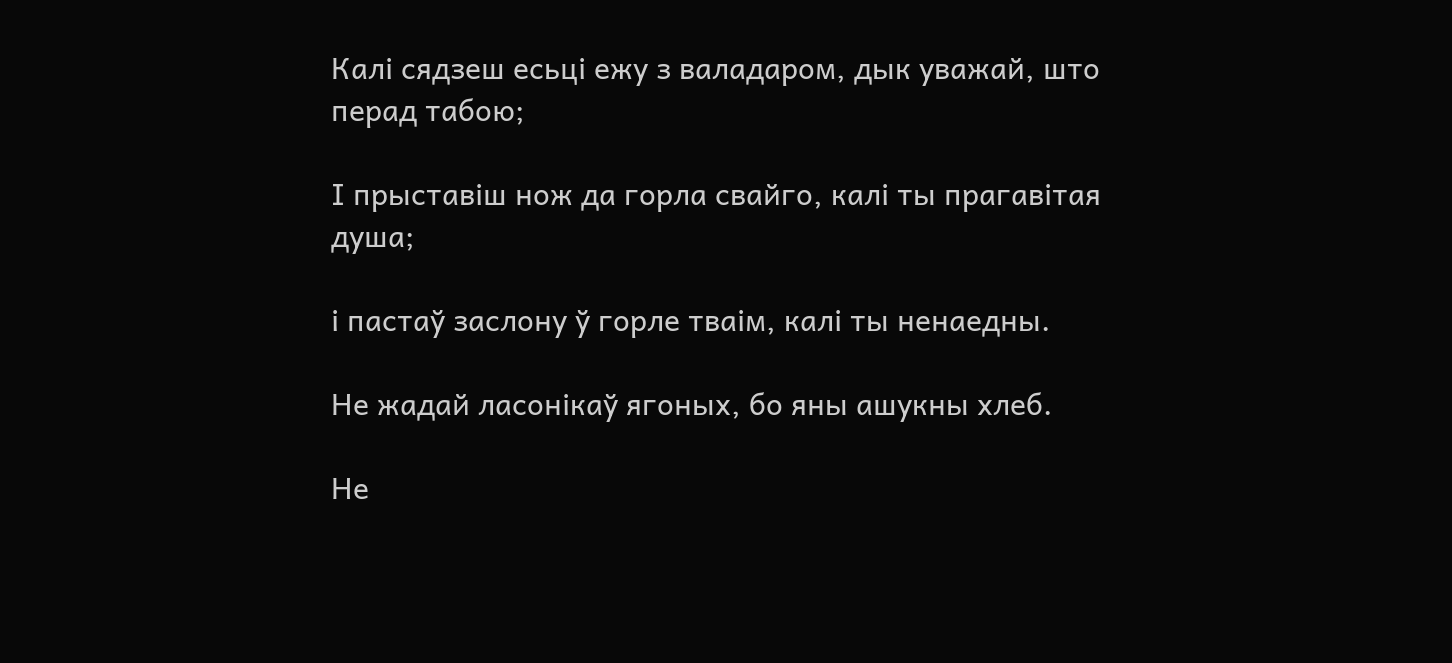Калі сядзеш есьці ежу з валадаром, дык уважай, што перад табою;

І прыставіш нож да горла свайго, калі ты прагавітая душа;

і пастаў заслону ў горле тваім, калі ты ненаедны.

Не жадай ласонікаў ягоных, бо яны ашукны хлеб.

Не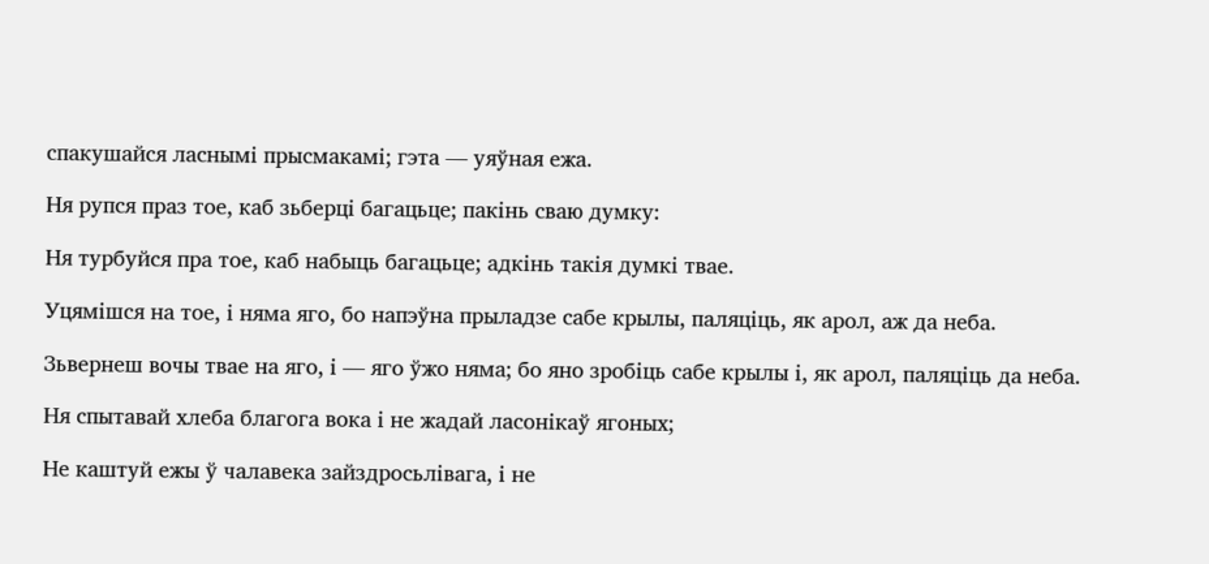спакушайся ласнымі прысмакамі; гэта — уяўная ежа.

Ня рупся праз тое, каб зьберці багацьце; пакінь сваю думку:

Ня турбуйся пра тое, каб набыць багацьце; адкінь такія думкі твае.

Уцямішся на тое, і няма яго, бо напэўна прыладзе сабе крылы, паляціць, як арол, аж да неба.

Зьвернеш вочы твае на яго, і — яго ўжо няма; бо яно зробіць сабе крылы і, як арол, паляціць да неба.

Ня спытавай хлеба благога вока і не жадай ласонікаў ягоных;

Не каштуй ежы ў чалавека зайздросьлівага, і не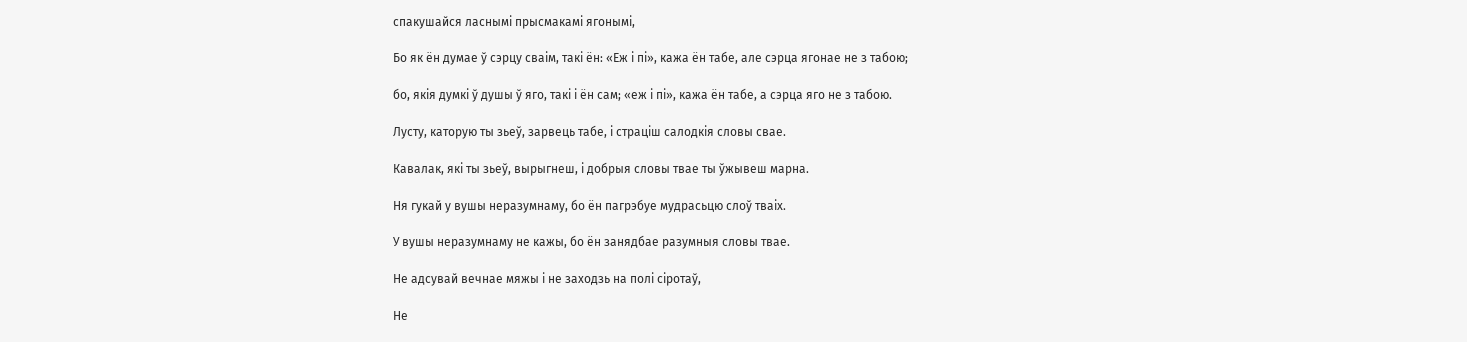спакушайся ласнымі прысмакамі ягонымі,

Бо як ён думае ў сэрцу сваім, такі ён: «Еж і пі», кажа ён табе, але сэрца ягонае не з табою;

бо, якія думкі ў душы ў яго, такі і ён сам; «еж і пі», кажа ён табе, а сэрца яго не з табою.

Лусту, каторую ты зьеў, зарвець табе, і страціш салодкія словы свае.

Кавалак, які ты зьеў, вырыгнеш, і добрыя словы твае ты ўжывеш марна.

Ня гукай у вушы неразумнаму, бо ён пагрэбуе мудрасьцю слоў тваіх.

У вушы неразумнаму не кажы, бо ён занядбае разумныя словы твае.

Не адсувай вечнае мяжы і не заходзь на полі сіротаў,

Не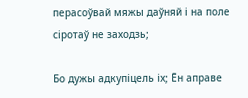перасоўвай мяжы даўняй і на поле сіротаў не заходзь;

Бо дужы адкупіцель іх; Ён аправе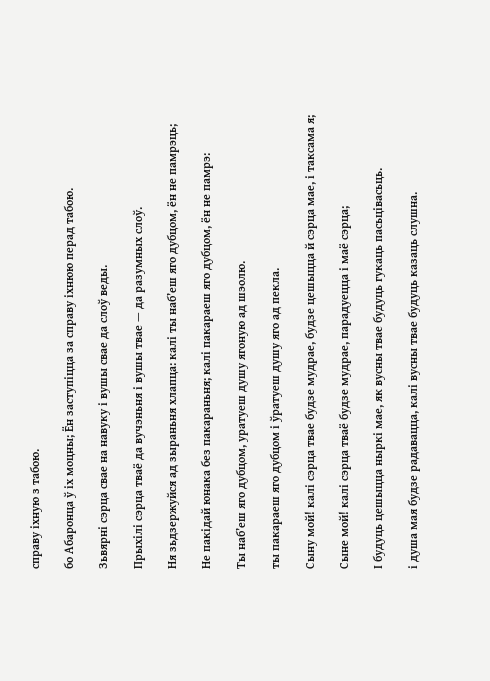справу іхную з табою.

бо Абаронца ў іх моцны; Ён заступіцца за справу іхнюю перад табою.

Зьвярні сэрца свае на навуку і вушы свае да слоў веды.

Прыхілі сэрца тваё да вучэньня і вушы твае — да разумных слоў.

Ня зьдзержуйся ад зыраньня хлапца: калі ты наб’еш яго дубцом, ён не памрэць;

Не пакідай юнака без пакараньня; калі пакараеш яго дубцом, ён не памрэ:

Ты наб’еш яго дубцом, уратуеш душу ягоную ад шэолю.

ты пакараеш яго дубцом і ўратуеш душу яго ад пекла.

Сыну мой! калі сэрца твае будзе мудрае, будзе цешыцца й сэрца мае, і таксама я;

Сыне мой! калі сэрца тваё будзе мудрае, парадуецца і маё сэрца;

І будуць цешыцца ныркі мае, як вусны твае будуць гукаць пасьцівасьць.

і душа мая будзе радавацца, калі вусны твае будуць казаць слушна.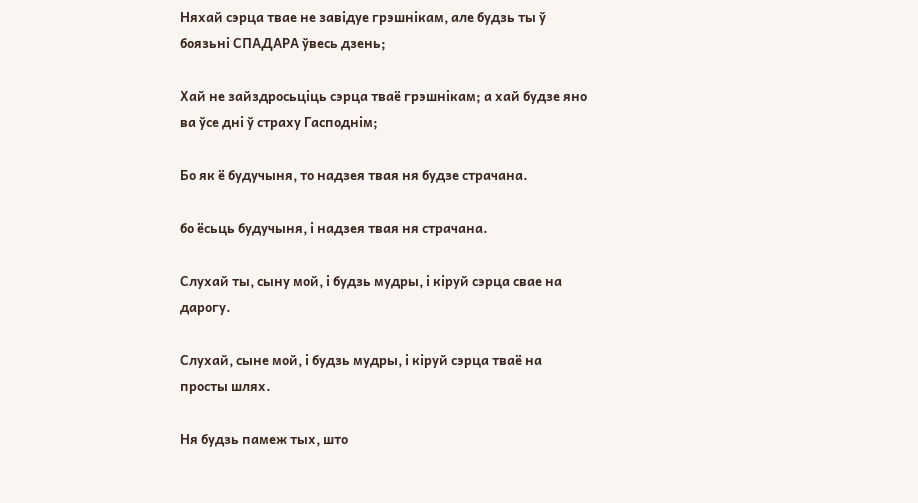Няхай сэрца твае не завідуе грэшнікам, але будзь ты ў боязьні СПАДАРА ўвесь дзень;

Хай не зайздросьціць сэрца тваё грэшнікам; а хай будзе яно ва ўсе дні ў страху Гасподнім;

Бо як ё будучыня, то надзея твая ня будзе страчана.

бо ёсьць будучыня, і надзея твая ня страчана.

Слухай ты, сыну мой, і будзь мудры, і кіруй сэрца свае на дарогу.

Слухай, сыне мой, і будзь мудры, і кіруй сэрца тваё на просты шлях.

Ня будзь памеж тых, што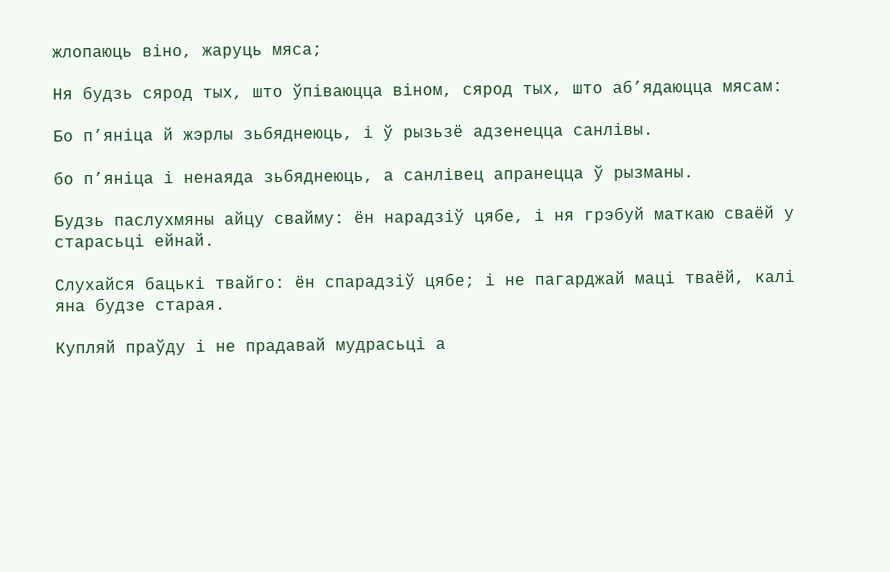жлопаюць віно, жаруць мяса;

Ня будзь сярод тых, што ўпіваюцца віном, сярод тых, што аб’ядаюцца мясам:

Бо п’яніца й жэрлы зьбяднеюць, і ў рызьзё адзенецца санлівы.

бо п’яніца і ненаяда зьбяднеюць, а санлівец апранецца ў рызманы.

Будзь паслухмяны айцу свайму: ён нарадзіў цябе, і ня грэбуй маткаю сваёй у старасьці ейнай.

Слухайся бацькі твайго: ён спарадзіў цябе; і не пагарджай маці тваёй, калі яна будзе старая.

Купляй праўду і не прадавай мудрасьці а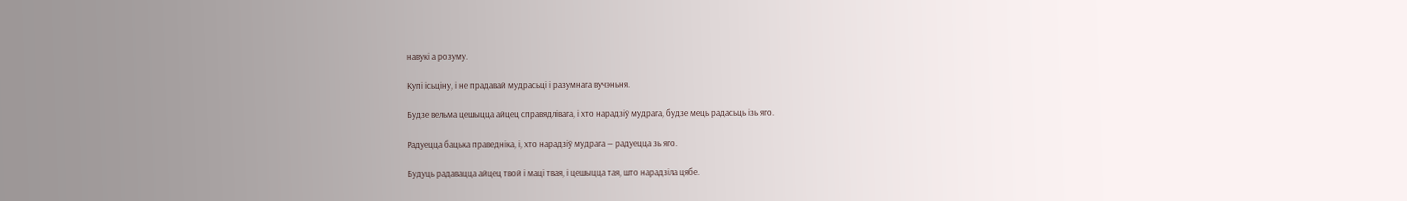навукі а розуму.

Купі ісьціну, і не прадавай мудрасьці і разумнага вучэньня.

Будзе вельма цешыцца айцец справядлівага, і хто нарадзіў мудрага, будзе мець радасьць ізь яго.

Радуецца бацька праведніка, і, хто нарадзіў мудрага — радуецца зь яго.

Будуць радавацца айцец твой і маці твая, і цешыцца тая, што нарадзіла цябе.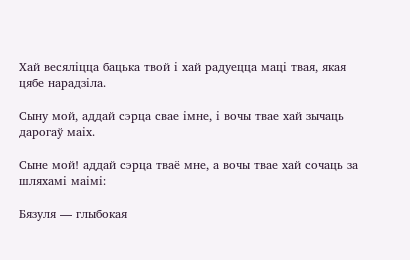Хай весяліцца бацька твой і хай радуецца маці твая, якая цябе нарадзіла.

Сыну мой, аддай сэрца свае імне, і вочы твае хай зычаць дарогаў маіх.

Сыне мой! аддай сэрца тваё мне, а вочы твае хай сочаць за шляхамі маімі:

Бязуля — глыбокая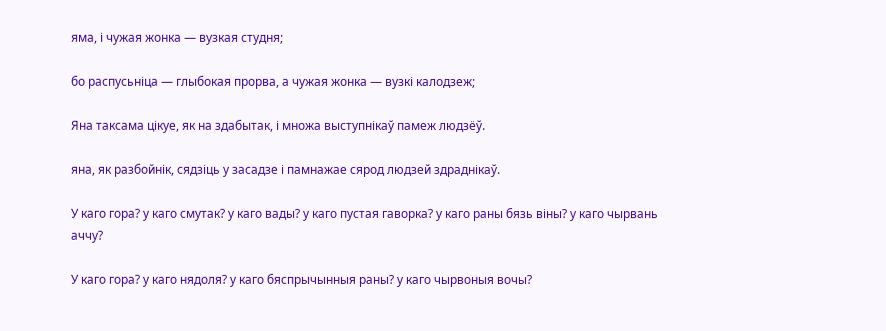яма, і чужая жонка — вузкая студня;

бо распусьніца — глыбокая прорва, а чужая жонка — вузкі калодзеж;

Яна таксама цікуе, як на здабытак, і множа выступнікаў памеж людзёў.

яна, як разбойнік, сядзіць у засадзе і памнажае сярод людзей здраднікаў.

У каго гора? у каго смутак? у каго вады? у каго пустая гаворка? у каго раны бязь віны? у каго чырвань аччу?

У каго гора? у каго нядоля? у каго бяспрычынныя раны? у каго чырвоныя вочы?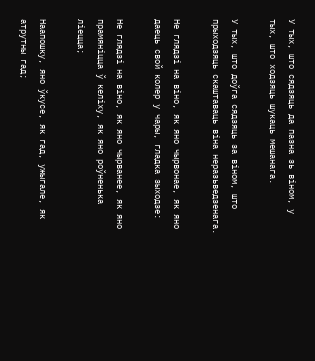У тых, што сядзяць да пазна зь віном, у тых, што ходзяць шукаць мешанага.

У тых, што доўга сядзяць за віном, што прыходзяць скаштаваць віна неразьведзенага.

Не глядзі на віно, як яно чырвонае, як яно даець свой колер у чары, гладка зыходзе:

Не глядзі на віно, як яно чырванее, як яно прамяніцца ў келіху, як яно роўненька ліецца;

Наапошку, яно ўкусе, як гад, ужыгале, як атрутны гад;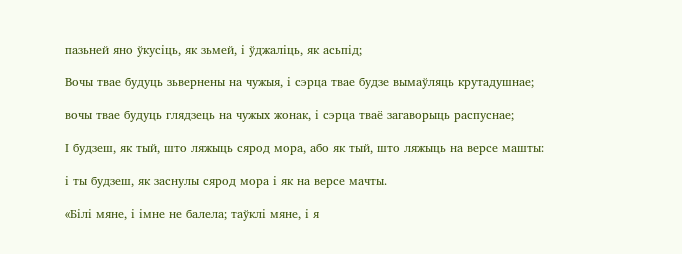пазьней яно ўкусіць, як зьмей, і ўджаліць, як асьпід;

Вочы твае будуць зьвернены на чужыя, і сэрца твае будзе вымаўляць крутадушнае;

вочы твае будуць глядзець на чужых жонак, і сэрца тваё загаворыць распуснае;

І будзеш, як тый, што ляжыць сярод мора, або як тый, што ляжыць на версе машты:

і ты будзеш, як заснулы сярод мора і як на версе мачты.

«Білі мяне, і імне не балела; таўклі мяне, і я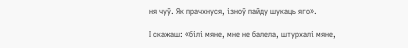ня чуў. Як прачхнуся, ізноў пайду шукаць яго».

І скажаш: «білі мяне, мне не балела, штурхалі мяне,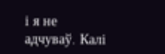і я не адчуваў. Калі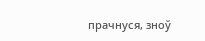прачнуся, зноў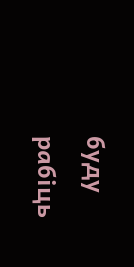буду рабіць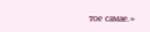тое самае.»